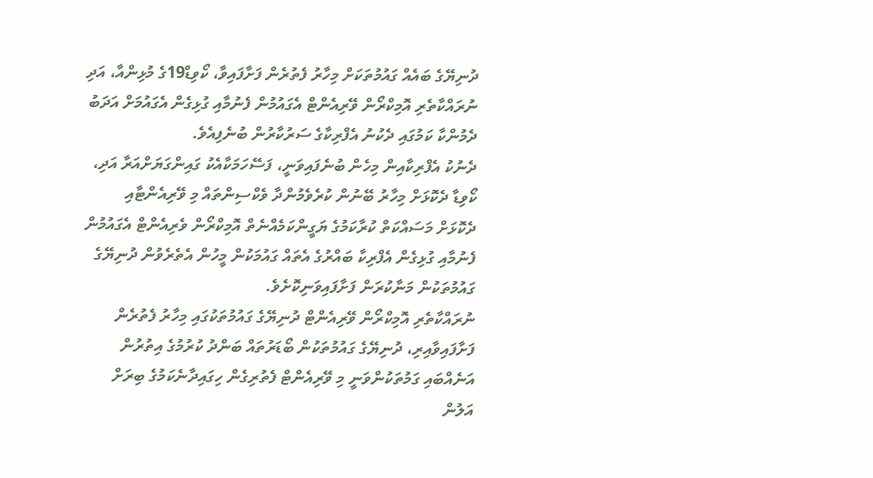ދުނިޔޭގެ ބައެއް ގައުމުތަކަށް މިހާރު ފެތުރެން ފަށާފައިވާ، ކޯވިޑް19ގެ މުޅިންއާ، އަދި ނުރައްކާތެރި އޮމިކްރޯން ވޭރިއެންޓް އެގައުމުން ފެނުމާއި ގުޅިގެން އެގައުމަށް އަދަބު ދެމުންކާ ކަމުގައި ދެކުނު އެފްރިކާގެ ސަރުކާރުން ބުނެފިއެވެ.
ދެނުކު އެފްރިކާއިން މިހެން ބުނެފައިވަނީ، ފަސޭހަމަކާއެކު ގައިންގަޔަށްއަރާ އަދި، ކޯވިޑާ ދެކޮޅަށް މިހާރު ބޭނުން ކުރެވެމުންދާ ވެކްސިންތައް މި ވޭރިއެންޓާއި ދެކޮޅަށް މަސައްކަތް ކުރާކަމުގެ ޔަގީންކަމެއްނެތް އޮމިކްރޯން ވެރިއެންޓް އެގައުމުން ފެނުމާއި ގުޅިގެން އެފްރިކާ ބައްރުގެ އެތައް ގައުމަކުން މީހުން އެތެރެވުން ދުނިޔޭގެ ގައުމުތަކުން މަނާކުރަން ފަށާފައިވަނިކޮށެވެ.
ނުރައްކާތެރި އޮމިކްރޯން ވޭރިއެންޓް ދުނިޔޭގެ ގައުމުތަކުގައި މިހާރު ފެތުރެން ފަށާފައިވާއިރި، ދުނިޔޭގެ ގައުމުތަކުން ބޯޑަރުތައް ބަންދު ކުރުމުގެ އިތުރުން އަނެއްބައި ގަމުތަކުންވަނީ މި ވޭރިއެންޓް ފެތުރިގެން ހިގައިދާނެކަމުގެ ބިރަށް އަލުން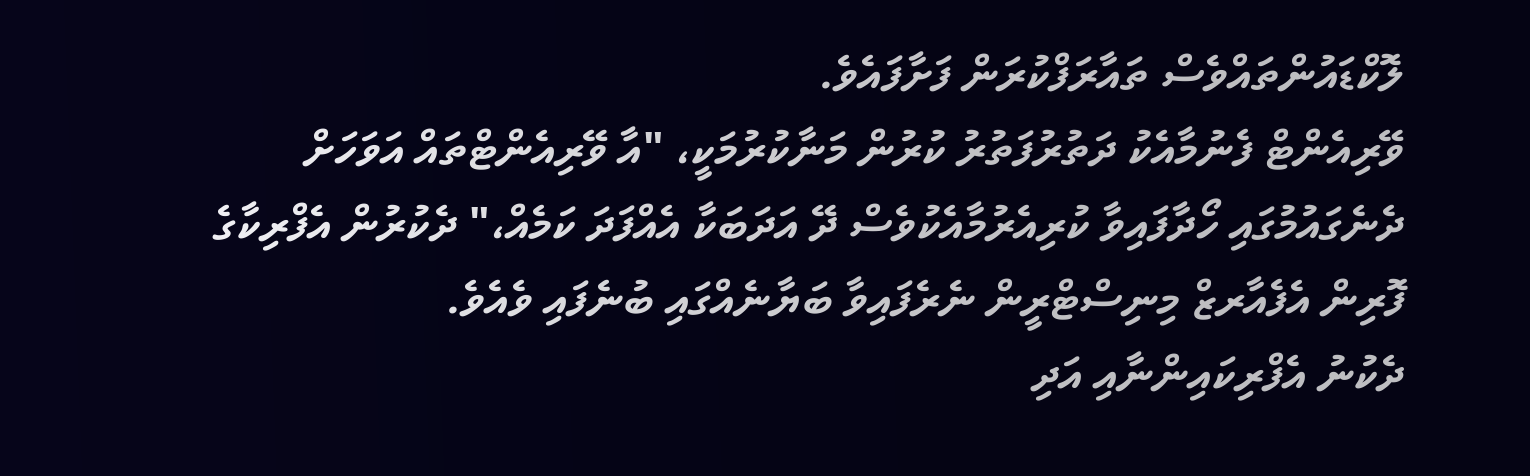ލޮކްޑައުންތައްވެސް ތައާރަފްކުރަން ފަށާފައެވެ.
ވޭރިއެންޓް ފެނުމާއެކު ދަތުރުފަތުރު ކުރުން މަނާކުރުމަކީ، "އާ ވޭރިއެންޓްތައް އަވަހަށް ދެނެގައުމުގައި ހޯދާފައިވާ ކުރިއެރުމާއެކުވެސް ދޭ އަދަބަކާ އެއްފަދަ ކަމެއް،" ދެކުރުން އެފްރިކާގެ ފޮރިން އެފެއާރޒް މިނިސްޓްރީން ނެރެފައިވާ ބަޔާނެއްގައި ބުނެފައި ވެއެވެ.
ދެކުނު އެފްރިކައިންނާއި އަދި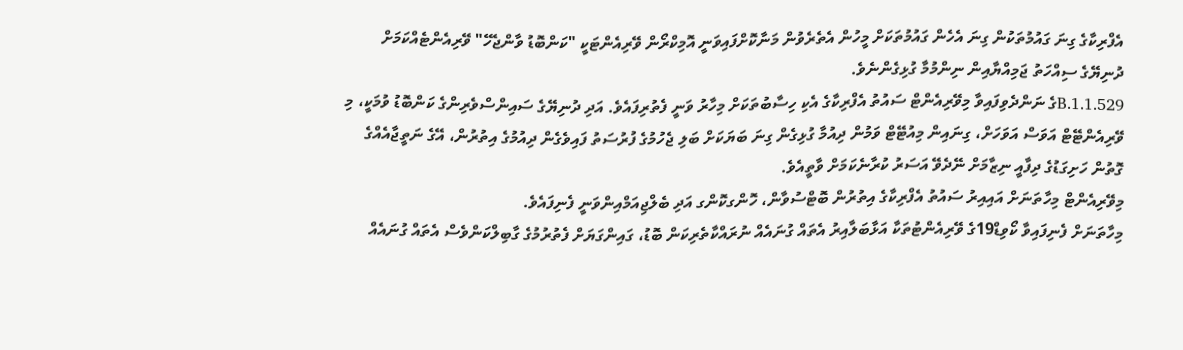އެފްރިކާގެ ގިނަ ގައުމުތަކުން ގިނަ އެހެން ގައުމުތަކަށް މީހުން އެތެރެވުން މަނާކޮށްފައިވަނީ އޮމިކްރޯން ވޭރިއެންޓަކީ "ކަންބޮޑު ވާންޖެހޭ" ވޭރިއެންޓެއްކަމަށް ދުނިޔޭގެ ސިއްހަތު ޖަމިއްޔާއިން ނިންމުމާ ގުޅިގެންނެވެ.
B.1.1.529ގެ ނަންދެވިފައިވާ މިވޭރިއެންޓް ސައުތު އެފްރިކާގެ އެކި ހިސާބުތަކަށް މިހާރު ވަނީ ފެތުރިފައެވެ. އަދި ދުނިޔޭގެ ސައިންސްވެރިންގެ ކަންބޮޑު ވުމަކީ، މި ވޭރިއެންޓޭޓް އަވަސް އަވަހަށް، ގިނައިން މިއުޓޭޓް ވަމުން ދިއުމާ ގުޅިގެން ގިނަ ބަޔަކަށް ބަލި ޖެހުމުގެ ފުރުސަތު ފައިވެގެން ދިއުމުގެ އިތުރުން، އޭގެ ނަތީޖާއެއްގެ ގޮތުން ހަށިގަޑުގެ ދިފާއީ ނިޒާމަށް ނޭދެވޭ އަސަރު ކުރާނެކަމަށް ވާތީއެވެ.
މިވޭރިއެންޓް މިހާތަނަށް އައިއިރު ސައުތު އެފްރިކާގެ އިތުރުން ބޮޓްސުވާން، ހޮންގކޮންގ އަދި ބެލްޖިއަމްއިންވަނީ ފެނިފައެވެ.
މިހާތަނަށް ފެނިފައިވާ ކޯވިޑް19ގެ ވޭރިއެންޓުތަކާ އަޅާބަލާއިރު އެތައް ގުނައެއް ނުރައްކާތެރިކަން ބޮޑު، ގައިންގަޔަށް ފެތުރުމުގެ ގާބިލްކަންވެސް އެތައް ގުނައެއް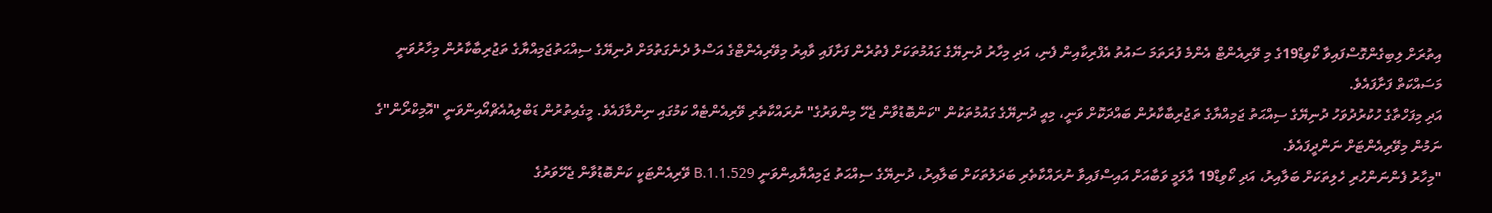އިތުރަށް ލިބިގެންގޮސްފައިވާ ކޯވިޑް19ގެ މި ވޭރިއެންޓް އެންމެ ފުރަތަމަ ސައުތު އެފްރިކާއިން ފެނި، އަދި މިހާރު ދުނިޔޭގެ ގައުމުތަކަށް ފެތުރެން ފަށާފައި ވާއިރު މިވޭރިއެންޓްގެ އަސްލު ދެނެގަތުމަށް ދުނިޔޭގެ ސިއްޙަތުޖަމިއްޔާގެ ތަޖުރިބާކާރުން މިހާރުވަނީ މަސައްކަތް ފަށާފައެވެ.
އަދި މިފަހްތާގެ ހުކުރުދުވަހު ދުނިޔޭގެ ސިއްޙަތު ޖަމިއްޔާގެ ތަޖުރިބާކާރުން ބައްދަކޮށް ވަނީ، މިއީ ދުނިޔޭގެ ގައުމުތަކުން "ކަންބޮޑުވާން ޖެހޭ މިންވަރުގެ" ނުރައްކާތެރި ވޭރިއެންޓެއް ކަމުގައި ނިންމާފައެވެ. މީގެއިތުރުން ޑަބްލިއުއެޗްއޯއިންވަނީ "އޮމިކްރޯން"ގެ ނަމުން މިވޭރިއެންޓަށް ނަންދީފައެވެ.
"މިހާރު ފެންނަންހުރި ހެލިތަކަށް ބަލާއިރު، އަދި ކޯވިޑް19 އާލަމީ ވަބާއަށް އައިސްފައިވާ ނުރައްކާތެރި ބަދަލުތަކަށް ބަލާއިރު، ދުނިޔޭގެ ސިއްޙަތު ޖަމިއްޔާއިންވަނީ B.1.1.529 ވޭރިއެންޓަކީ ކަންބޮޑުވާން ޖެހޭވަރުގެ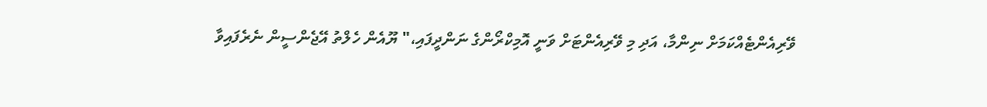ވޭރިއެންޓެއްކަމަށް ނިންމާ، އަދި މި ވޭރިއެންޓަށް ވަނީ އޮމިކްރޯންގެ ނަންދީފައި،" ޔޫއެން ހެލްތު އޭޖެންސީން ނެރެފައިވާ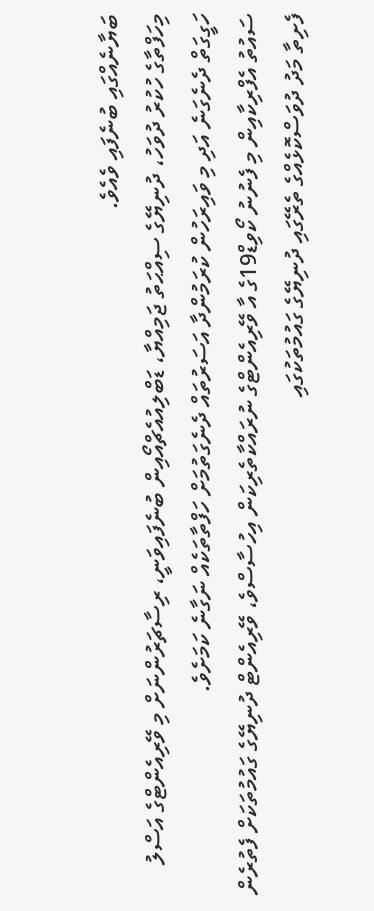ބަޔާނެއްގައި ބުނެފައި ވެއެވެ.
މިހަފްތާގެ ހުކުރު ދުވަހު، ދުނިޔޭގެ ސިއްޙަތު ޖަމިއްޔާ، ޑަބްލިއުއެޗްއޯއިން ބުނެފައިވަނީ، ރިސާޗަރުންނަށް މި ވޭރިއެންޓްގެ އަސްލު ހަގީގަތް ދެނެގަނެ އަދި މި ވައިރަހުން ކުރަމުންދާ އަސަރުތައް ދެނެގަތުމަށް ހަފްތާތަކެއް ނަގާނެ ކަމަށެވެ.
ސައުތު އެފްރިކާއިން މި ފެނުނު ކޯވިޑް19ގެ އާ ވޭރިއެންޓްގެ ނުރައްކާތެރިކަން އިހުސާސްވެ، ވޭރިއެންޓް ދުނިޔޭގެ ގައުމުތަކަށް ފެތުރެން ފެށިތާ މަދު ދުވަސްކޮޅެއްގެ ތެރޭގައި ދުނިޔޭގެ ގައުމުތަކުގައި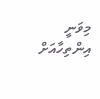މިވަނީ އިންތިހާއަށް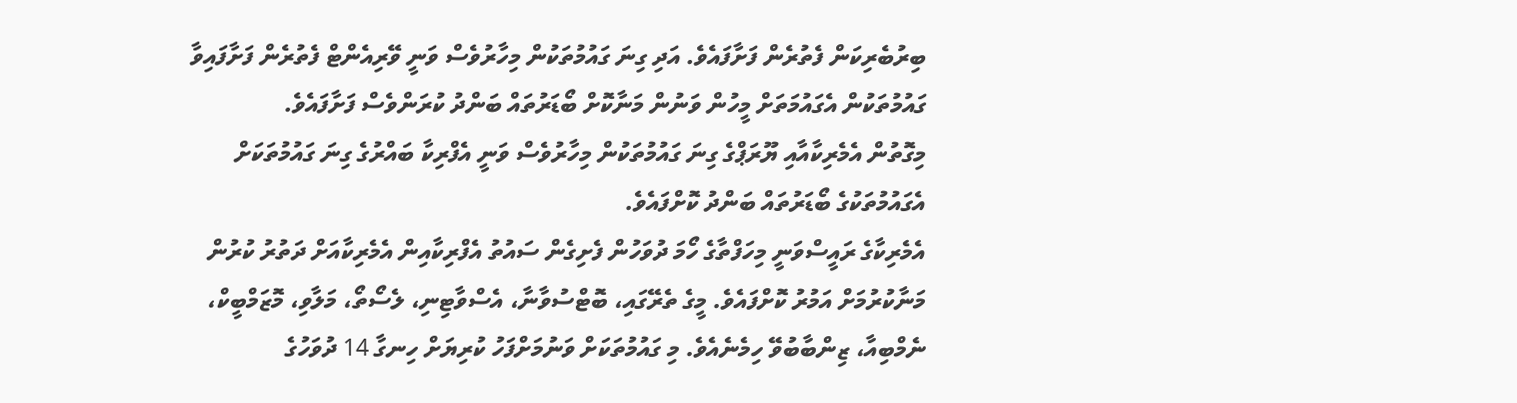ބިރުބެރިކަން ފެތުރެން ފަށާފައެވެ. އަދި ގިނަ ގައުމުތަކުން މިހާރުވެސް ވަނީ ވޭރިއެންޓް ފެތުރެން ފަށާފައިވާ ގައުމުތަކުން އެގައުމަތަށް މީހުން ވަނުން މަނާކޮށް ބޯޑަރުތައް ބަންދު ކުރަންވެސް ފަށާފައެވެ.
މިގޮތުން އެމެރިކާއާއި ޔޫރަޕްގެ ގިނަ ގައުމުތަކުން މިހާރުވެސް ވަނީ އެފްރިކާ ބައްރުގެ ގިނަ ގައުމުތަކަށް އެގައުމުތަކުގެ ބޯޑަރުތައް ބަންދު ކޮށްފައެވެ.
އެމެރިކާގެ ރައީސްވަނީ މިހަފްތާގެ ހޯމަ ދުވަހުން ފެށިގެން ސައުތު އެފްރިކާއިން އެމެރިކާއަށް ދަތުރު ކުރުން މަނާކުރުމަށް އަމުރު ކޮށްފައެވެ. މީގެ ތެރޭގައި، ބޮޓްސުވާނާ، އެސްވާޓިނި، ލެސޯތޯ، މަލާވި، މޮޒަމްބީކް، ނެމްބިއާ، ޒިންބާބުވޭ ހިމެނެއެވެ. މި ގައުމުތަކަށް ވަނުމަށްފަހު ކުރިޔަށް ހިނގާ 14 ދުވަހުގެ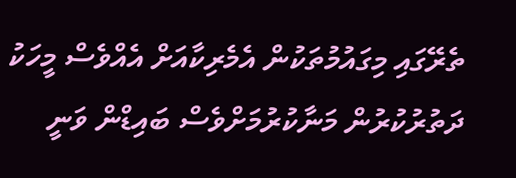ތެރޭގައި މިގައުމުތަކުން އެމެރިކާއަށް އެއްވެސް މީހަކު ދަތުރުކުރުން މަނާކުރުމަށްވެސް ބައިޑްން ވަނީ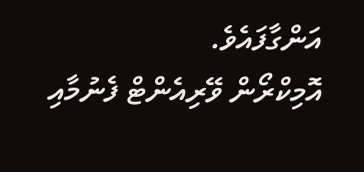އަންގާފައެވެ.
އޮމިކްރޯން ވޭރިއެންޓް ފެނުމާއި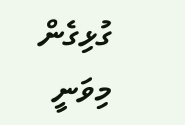ގުޅިގެން މިވަނީ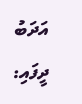އަދަބު ދީފައި: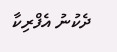ދެކުނު އެފްރިކާ